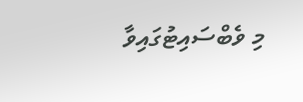މި ވެބްސައިޓުގައިވާ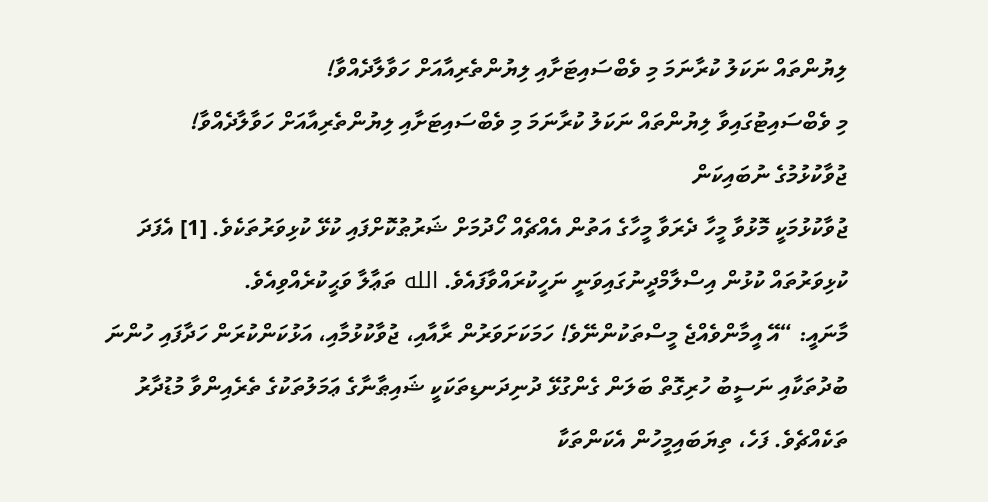ލިޔުންތައް ނަކަލު ކުރާނަމަ މި ވެބްސައިޓަށާއި ލިޔުންތެރިއާއަށް ހަވާލާދެއްވާ!
މި ވެބްސައިޓުގައިވާ ލިޔުންތައް ނަކަލު ކުރާނަމަ މި ވެބްސައިޓަށާއި ލިޔުންތެރިއާއަށް ހަވާލާދެއްވާ!
ޖުވާކުޅުމުގެ ނުބައިކަން
ޖުވާކުޅުމަކީ މޮޅުވާ މީހާ ދެރަވާ މީހާގެ އަތުން އެއްޗެއް ހޯދުމަށް ޝަރުޠުކޮށްފައި ކުޅޭ ކުޅިވަރުތަކެވެ. [1] އެފަދަ ކުޅިވަރުތައް ކުޅުން އިސްލާމްދީނުގައިވަނީ ނަހީކުރައްވާފައެވެ. الله ތަޢާލާ ވަޙީކުރެއްވިއެވެ.
މާނައީ: “އޭ އީމާންވެއްޖެ މީސްތަކުންނޭވެ! ހަމަކަށަވަރުން ރާއާއި، ޖުވާކުޅުމާއި، އަޅުކަންކުރަން ހަދާފައި ހުންނަ ބުދުތަކާއި ނަސީބު ހުރިގޮތް ބަލަން ގެންގުޅޭ ދުނިދަނޑިތަކަކީ ޝައިޠާނާގެ ޢަމަލުތަކުގެ ތެރެއިންވާ މުޑުދާރު ތަކެއްޗެވެ. ފަހެ، ތިޔަބައިމީހުން އެކަންތަކާ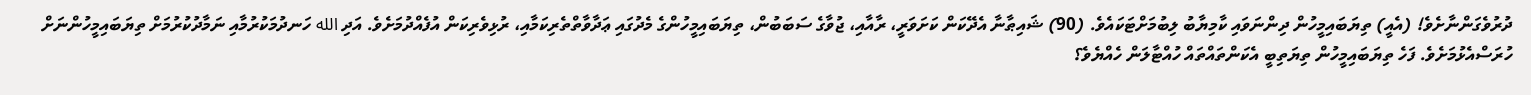ދުރުވެގަންނާށެވެ! (އެއީ) ތިޔަބައިމީހުން ދިންނަވައި ކާމިޔާބު ލިބުމަށްޓަކައެވެ. (90) ޝައިޠާނާ އެދޭކަން ކަށަވަރީ، ރާއާއި، ޖުވާގެ ސަބަބުން، ތިޔަބައިމީހުންގެ މެދުގައި ޢަދާވާތްތެރިކަމާއި، ރުޅިވެރިކަން އުފެއްދުމަށެވެ. އަދި الله ހަނދުމަކުރުމާއި ނަމާދުކުރުމަށް ތިޔަބައިމީހުންނަށް ހުރަސްއެޅުމަށެވެ. ފަހެ ތިޔަބައިމީހުން ތިޔަތިބީ އެކަންތައްތައް ހުއްޓާލަން ހެއްޔެވެ؟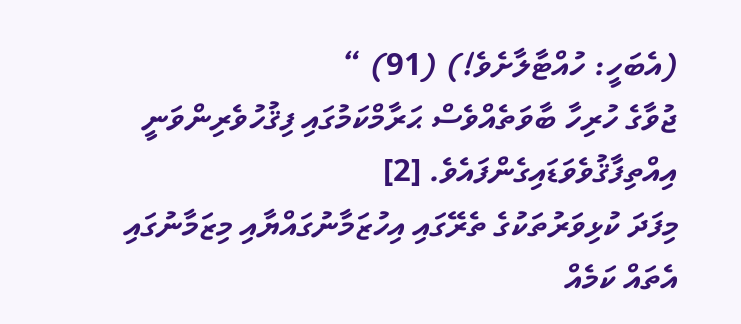(އެބަހީ: ހުއްޓާލާށެވެ!) (91) “
ޖުވާގެ ހުރިހާ ބާވަތެއްވެސް ޙަރާމްކަމުގައި ފިޤުހުވެރިންވަނީ އިއްތިފާޤުވެވަޑައިގެންފައެވެ. [2]
މިފަދަ ކުޅިވަރުތަކުގެ ތެރޭގައި އިހުޒަމާނުގައްޔާއި މިޒަމާނުގައި އެތައް ކަމެއް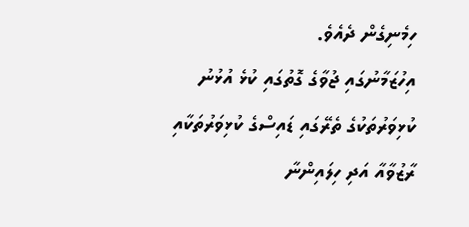ހިމެނިގެން ދެއެވެ.
އިހުޒަމާނުގައި ޖުވާގެ ގޮތުގައި ކުޅެ އުޅުނު ކުޅިވަރުތަކުގެ ތެރޭގައި ޑައިސްގެ ކުޅިވަރުތަކާއި ރާޒުވާއާ އަދި ހިލައިންނާ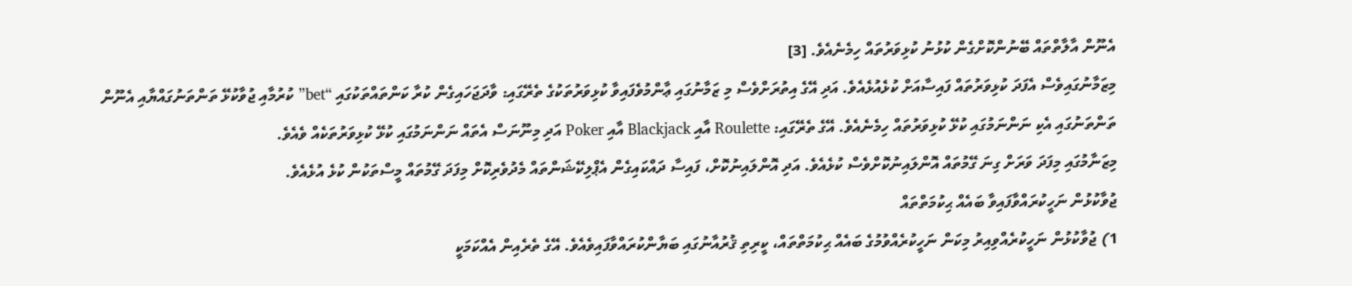އެނޫން އާލާތްތައް ބޭނުންކޮށްގެން ކުޅުނު ކުޅިވަރުތައް ހިމެނެއެވެ. [3]
މިޒަމާނުގައިވެސް އެފަދަ ކުޅިވަރުތައް ފައިސާއަށް ކުޅެއުޅެއެވެ. އަދި އޭގެ އިތުރަށްވެސް މި ޒަމާނުގައި ޢާންމުވެފައިވާ ކުޅިވަރުތަކުގެ ތެރޭގައި: ވާދަޖަހައިގެން ކުރާ ކަންތައްތަކުގައި “bet” ކުރުމާއި ޖުވާކުޅޭ ތަންތަނުގައްޔާއި އެނޫން ތަންތަނުގައި އެކި ނަންނަމުގައި ކުޅޭ ކުޅިވަރުތައް ހިމެނެއެވެ. އޭގެ ތެރޭގައި: Roulette އާއި Blackjack އާއި Poker އަދި މިނޫނަސް އެތައް ނަންނަމުގައި ކުޅޭ ކުޅިވަރުތަކެއް ވެއެވެ.
މިޒަނާމުގައި މިފަދަ ވަރަށް ގިނަ ގޭމުތައް އޮންލައިނުކޮށްވެސް ކުޅެއެވެ. އަދި އޮންލައިނުކޮށް، ފައިސާ ދައްކައިގެން އެޕްލިކޭޝަންތައް މެދުވެރިކޮށް މިފަދަ ގޭމުތައް މީސްތަކުން ކުޅެ އުޅެއެވެ.
ޖުވާކުޅުން ނަހީކުރައްވާފައިވާ ބައެއް ޙިކުމަތްތައް
1) ޖުވާކުޅުން ނަހީކުރެއްވިއިރު މިކަން ނަހީކުރެއްވުމުގެ ބައެއް ޙިކުމަތްތައް، ކީރިތި ޤުރުއާނުގައި ބަޔާންކުރައްވާފައިވެއެވެ. އޭގެ ތެރެއިން އެއްކަމަކީ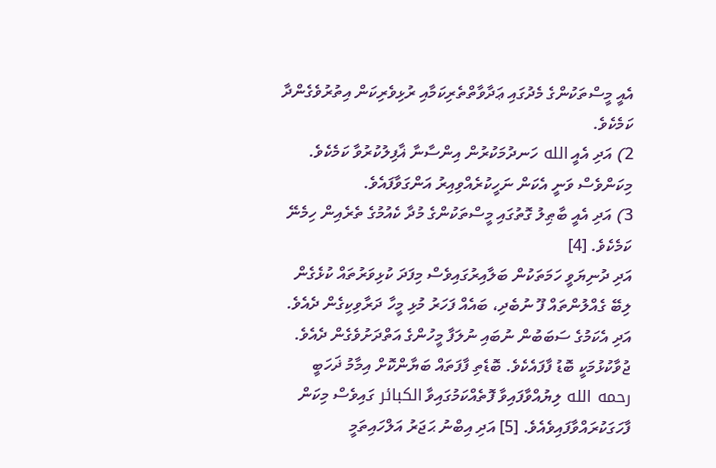އެއީ މީސްތަކުންގެ މެދުގައި ޢަދާވާތްތެރިކަމާއި ރުޅިވެރިކަން އިތުރުވެގެންދާ ކަމެކެވެ.
2) އަދި އެއީ الله ހަނދުމަކުރުން އިންސާނާ ޣާފިލުކުރުވާ ކަމެކެވެ. މިކަންވެސް ވަނީ އެކަން ނަހީކުރެއްވިއިރު އަންގަވާފައެވެ.
3) އަދި އެއީ ބާޠިލު ގޮތުގައި މީސްތަކުންގެ މުދާ ކެއުމުގެ ތެރެއިން ހިމެނޭ ކަމެކެވެ. [4]
އަދި ދުނިޔަވީ ހަމަތަކުން ބަލާއިރުގައިވެސް މިފަދަ ކުޅިވަރުތައް ކުޅެގެން ލިބޭ ގެއްލުންތައް ފޫ ނުބެދި، ބައެއް ފަހަރު މުޅި މީހާ ދަރާވިކިގެން ދެއެވެ. އަދި އެކަމުގެ ސަބަބުން ނުބައި ނުލަފާ މީހުންގެ އަތްދަށުވެގެން ދެއެވެ.
ޖުވާކުޅުމަކީ ބޮޑު ފާފައެކެވެ. ބޮޑެތި ފާފަތައް ބަޔާންކޮށް އިމާމު ޛަހަބީ رحمه الله ލިޔުއްވާފައިވާ ފޮތެއްކަމުގައިވާ الكبائر ގައިވެސް މިކަން ފާހަގަކުރައްވާފައިވެއެވެ. [5] އަދި އިބްނު ޙަޖަރު އަލްހައިތަމީ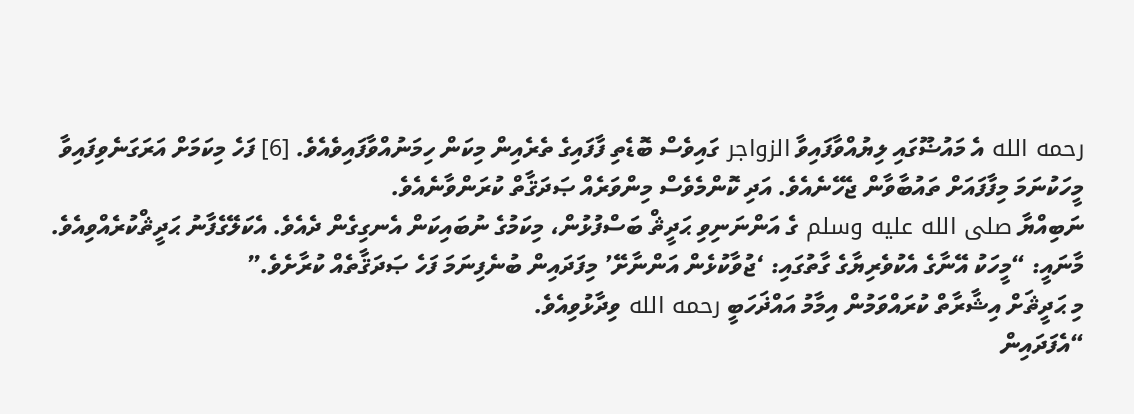رحمه الله އެ މައުޟޫގައި ލިޔުއްވާފައިވާ الزواجر ގައިވެސް ބޮޑެތި ފާފައިގެ ތެރެއިން މިކަން ހިމަނުއްވާފައިވެއެވެ. [6] ފަހެ މިކަމަށް އަރަގަނެވިފައިވާ މީހަކުނަމަ މިފާފައަށް ތައުބާވާން ޖެހޭނެއެވެ. އަދި ކޮންމެވެސް މިންވަރެއް ޞަދަޤާތް ކުރަންވާނެއެވެ.
ނަބިއްޔާ صلى الله عليه وسلم ގެ އަންނަނިވި ޙަދީޘް ބަސްފުޅުން، މިކަމުގެ ނުބައިކަން އެނގިގެން ދެއެވެ. އެކަލޭގެފާނު ޙަދީޘްކުރެއްވިއެވެ.
މާނައީ: “މީހަކު އޭނާގެ އެކުވެރިޔާގެ ގާތުގައި: ‘ޖުވާކުޅެން އަންނާށޭ’ މިފަދައިން ބުނެފިނަމަ ފަހެ ޞަދަޤާތެއް ކުރާށެވެ.”
މި ޙަދީޘަށް އިޝާރާތް ކުރައްވަމުން އިމާމު އައްޛަހަބީ رحمه الله ވިދާޅުވިއެވެ.
“އެފަދައިން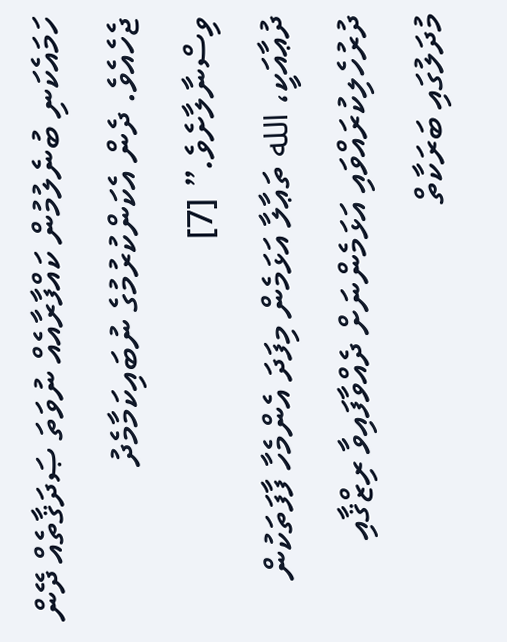ހަމައެކަނި ބުނެލުމުން ކައްފާރާއެއް ނުވަތަ ޞަދަޤާތެއް ދޭން ޖެހެއެވެ. ދެން އެކަންކުރުމުގެ ނުބައިކަމާމެދު ވިސްނާލާށެވެ.” [7]
ދުޢާއަކީ، الله ތަޢާލާ އަޅަމެން މިފަދަ އެންމެހާ ފާފަތަކުން ދުރުހެލިކުރައްވައި އަޅަމެންނަށް ދެއްވާފައިވާ ރިޒްޤާއި މުދަލުގައި ބަރަކާތް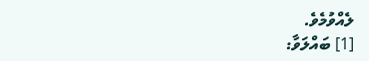ލެއްވުމެވެ.
[1] ބައްލަވާ: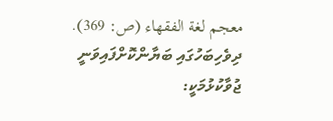معجم لغة الفقهاء (ص: 369). ދިވެހިބަހުގައި ބަޔާންކޮށްފައިވަނީ ޖުވާކުޅުމަކީ: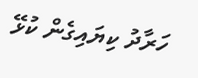ހަރާދު ކިޔައިގެން ކުޅޭ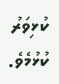ކުޅިވަރު ކުޅުމެވެ.